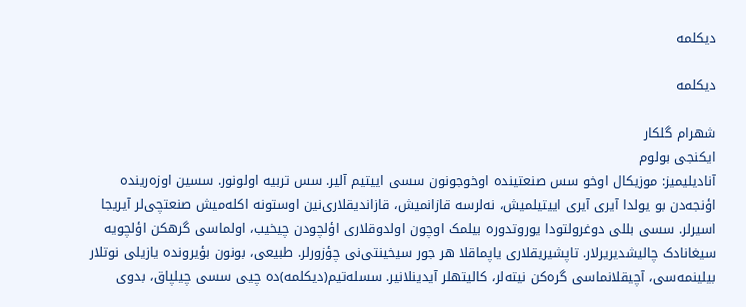دیکلمه

دیکلمه

شهرام گلکار
ایکنجی بولوم
آنادیلیمیز: موزیکال اوخو سس صنعتینده اوخوجونون سسی اییتیم آلیر. سس تربیه اولونور. سسین اوزه‌رینده اؤنجه‌دن بو یولدا آیری آیری اییتیلمیش، نه‌لرسه قازانمیش، قازاندیقلاری‌نین اوستونه اکله‌میش صنعتچی‌لر آیریجا اسیرلر. سسی بللی دوغرولتودا یوروتدوره بیلمک اوچون اولدوقلاری اؤلچودن چیخیب، اولماسی گرهکن اؤلچویه سیغانادک چالیشدیریرلار. تاپشیریقلاری یاپماقلا هر جور سیخینتی‌نی چؤزورلر. طبیعی، بونون بؤیرونده یازیلی نوتلار بیلینمه‌سی، آچیقلانماسی گره‌کن نیته‌لر، کالیتهلر آیدینلانیر. سسله‌تیم(دیکلمه)ده چیی سسی چیلپاق، بدوی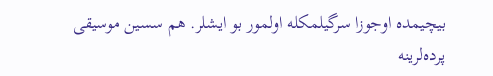بیچیمده اوجوزا سرگیلمکله اولمور بو ایشلر. هم سسین موسیقی پرده‌‌لرینه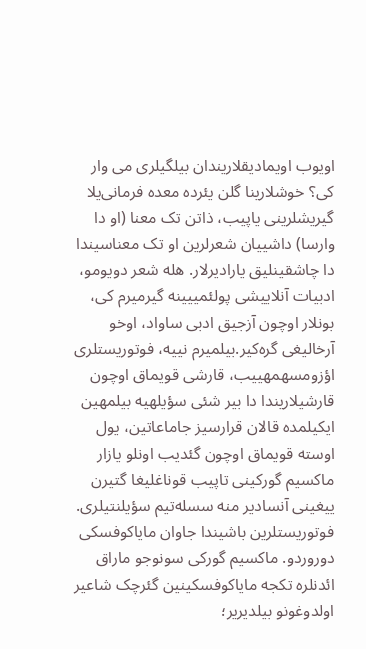اویوب اویمادیقلاریندان بیلگیلری می وار کی؟ خوشلارینا گلن یئرده معده فرمانی‌یلا گیریشلرینی یاپیب، ذاتن تک معنا (او دا وارسا) داشییان شعرلرین او تک معناسیندا دا چاشقینلیق یارادیرلار. هله شعر دویومو، ادبیات آنلاییشی پولئمییینه گیرمیرم کی، بونلار اوچون آزجیق ادبی ساواد، اوخو آرخالیغی گره‌کیر.بیلمیرم نییه، فوتوریستلری اؤزومسهمهییب، قارشی قویماق اوچون قارشیلاریندا دا بیر شئی سؤیلهیه بیلمهین ایکیلمده قالان قرارسیز جاماعاتین، یول اوسته قویماق اوچون گئدیب اونلو یازار ماکسیم گورکینی تاپیب قوناغلیغا گتیرن ییغینی آنسادیر منه سسله‌تیم سؤیلنتیلری. فوتوریستلرین باشیندا جاوان مایاکوفسکی دوروردو. ماکسیم گورکی سونوجو ماراق ائدنلره تکجه مایاکوفسکینین گئرچک شاعیر اولدوغونو بیلدیریر؛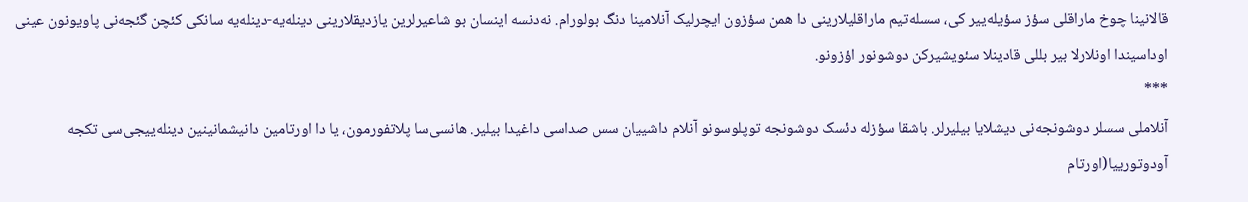قالانینا چوخ ماراقلی سؤز سؤیله‌ییر کی، سسله‌تیم ماراقلیلارینی دا همن سؤزون ایچرلیک آنلامینا دنگ بولورام. نه‌دنسه اینسان بو شاعیرلرین یازدیقلارینی دینله‌یه-دینله‌یه سانکی کئچن گئجه‌نی پاویونون عینی اوداسیندا اونلارلا بیر بللی قادینلا سئویشیرکن دوشونور اؤزونو.
***
آنلاملی سسلر دوشونجه‌نی دیشلایا بیلیرلر. باشقا سؤزله دئسک دوشونجه توپلوسونو آنلام داشییان سس صداسی داغیدا بیلیر. هانسی‌سا پلاتفورمون، یا دا اورتامین دانیشمانینین دینله‌ییجی‌سی تکجه آودوتورییا(اورتام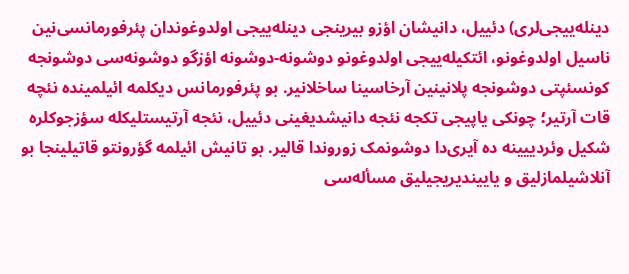دینله‌ییجی‌لری) دئییل، دانیشان اؤزو بیرینجی دینله‌ییجی اولدوغوندان پئرفورمانسی‌نین ناسیل اولدوغونو، ائتکیله‌ییجی اولدوغونو دوشونه-دوشونه اؤزگو دوشونه‌سی دوشونجه کونسئپتی دوشونجه پلانینین آرخاسینا ساخلانیر. بو پئرفورمانس دیکلمه ائیلمینده نئچه قات آرتیر؛ چونکی یاپیجی تکجه نئجه دانیشدیغینی دئییل، نئجه آرتیستلیکله سؤزجوکلره شکیل وئردییینه ده آیری‌دا دوشونمک زوروندا قالیر. بو تانیش ائیلمه گؤرونتو قاتیلینجا بو آنلاشیلمازلیق و یاییندیریجیلیق مسأله‌سی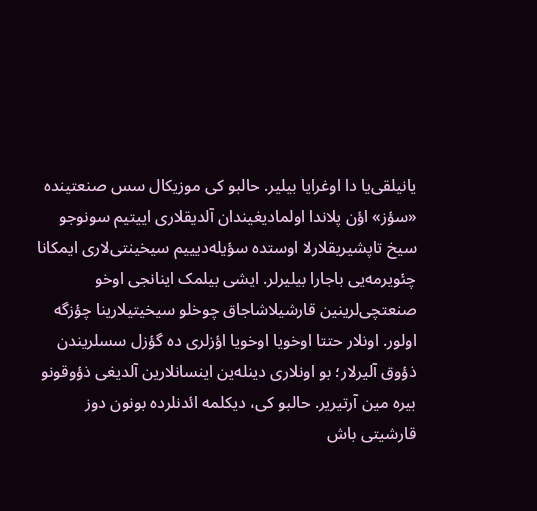یانیلقی‌یا دا اوغرایا بیلیر. حالبو کی موزیکال سس صنعتینده «سؤز» اؤن پلاندا اولمادیغیندان آلدیقلاری اییتیم سونوجو سیخ تاپشیریقلارلا اوستده سؤیله‌دیییم سیخینتی‌لاری ایمکانا چئویرمه‌یی باجارا بیلیرلر. ایشی بیلمک اینانجی اوخو صنعتچی‌لرینین قارشیلاشاجاق چوخلو سیخیتیلارینا چؤزگه اولور. اونلار حتتا اوخویا اوخویا اؤزلری ده گؤزل سسلریندن ذؤوق آلیرلار؛ بو اونلاری دینله‌ین اینسانلارین آلدیغی ذؤوقونو بیره مین آرتیریر. حالبو کی، دیکلمه ائدنلرده بونون دوز قارشیتی باش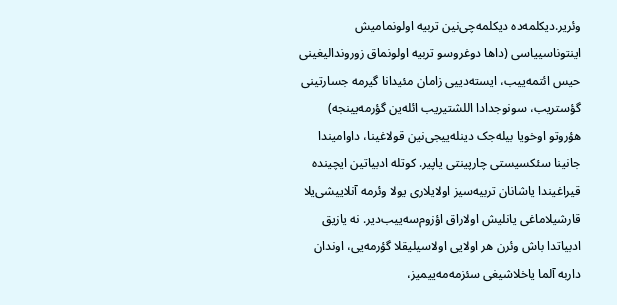وئریر.دیکلمه‌ده دیکلمه‌چی‌نین تربیه اولونمامیش اینتوناسییاسی (داها دوغروسو تربیه اولونماق زوروندالیغینی حیس ائتمه‌ییب، ایسته‌دییی زامان مئیدانا گیرمه جسارتینی گؤستریب، سونوجدادا اللشتیریب ائله‌ین گؤرمه‌یینجه) هؤروتو اوخویا بیله‌جک دینله‌ییجی‌نین قولاغینا، داوامیندا جانینا سئکسیستی چارپینتی یاپیر. کوتله ادبیاتین ایچینده قیراغیندا یاشانان تربیه‌سیز اولایلاری یولا وئرمه آنلاییشی‌یلا قارشیلاماغی یانلیش اولاراق اؤزوم‌سه‌ییب‌دیر. نه یازیق ادبیاتدا باش وئرن هر اولایی اولاسیلیقلا گؤرمه‌یی، اوندان داربه آلما یاخلاشیغی سئزمه‌مه‌ییمیز،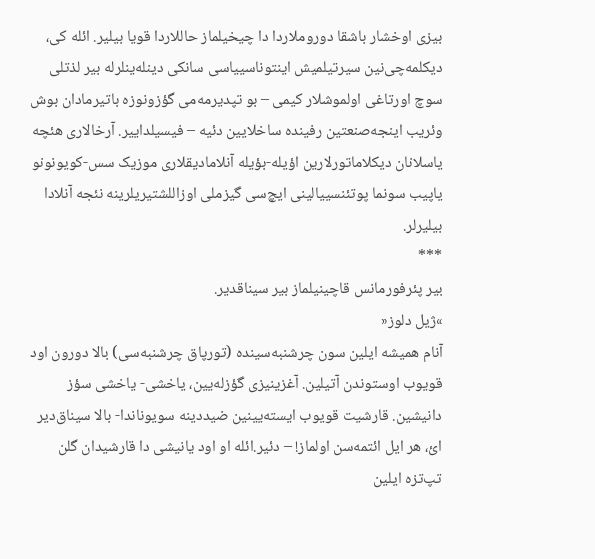بیزی اوخشار باشقا دوروملاردا دا چیخیلماز حاللاردا قویا بیلیر. ائله کی، دیکلمه‌چی‌نین سیرتیلمیش اینتوناسییاسی سانکی دینله‌ینلرله بیر لذتلی سوچ اورتاغی اولموشلار کیمی – بو تپدیرمه‌می گؤزونوزه باتیرمادان بوش وئریب اینجه‌صنعتین رفینده ساخلایین دئیه – فیسیلداییر. آرخالاری هئچه یاسلانان دیکلاماتورلارین اؤیله-بؤیله آنلامادیقلاری موزیک سس-کویونونو یاپیب سونما پوتئنسییالینی ایچ‌سی گیزملی اوزاللشتیریلرینه نئجه آنلادا بیلیرلر.
***
بیر پئرفورمانس قاچینیلماز بیر سیناقدیر.
»ژیل دلوز«
آنام همیشه ایلین سون چرشنبه‌سینده (تورپاق چرشنبه‌سی) بالا دورون اود قویوب اوستوندن آتیلین. آغزینیزی گؤزله‌یین، یاخشی- یاخشی سؤز دانیشین. قارشیت قویوب ایسته‌یینین ضیددینه سویوناندا- بالا سیناق‌دیر ائ، هر ایل ائتمه‌سن اولماز! – دئیر.ائله او اود یانیشی دا قارشیدان گلن تپ‌تزه ایلین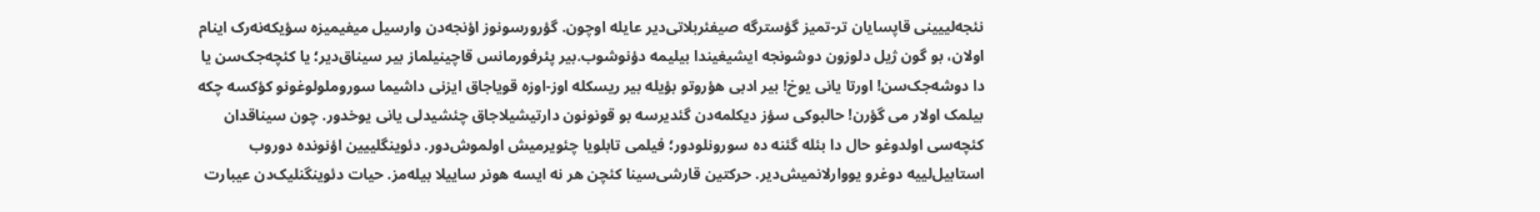نئجه‌لییینی قاپسایان تر-تمیز گؤسترگه صیفئربلاتی‌دیر عایله اوچون. گؤرورسونوز اؤنجه‌دن وارسیل میفیمیزه سؤیکه‌نه‌رک اینام اولان، بو گون ژیل دلوزون دوشونجه ایشیغیندا بیلیمه دؤنوشوب.بیر پئرفورمانس قاچینیلماز بیر سیناق‌دیر؛ یا کئچه‌جک‌سن یا دا دوشه‌جک‌سن! اورتا یانی یوخ! بیر ادبی هؤروتو بؤیله بیر ریسکله اوز-اوزه قویاجاق ایزنی داشیما سوروملولوغونو کؤکسه چکه بیلمک اولار می گؤرن! حالبوکی سؤز دیکلمه‌دن گئدیرسه بو قونونون دارتیشیلاجاق چئشیدلی یانی یوخدور. چون سیناقدان کئچه‌سی اولدوغو حال دا بئله گئنه ده سورونلودور؛ فیلمی تابلویا چئویرمیش اولموش‌دور. دئوینگلییین اؤنونده دوروب استابیل‌لییه دوغرو یووارلانمیش‌دیر. حرکتین قارشی‌سینا کئچن هر نه ایسه هونر ساییلا بیله‌مز. حیات دئوینگنلیک‌دن عیبارت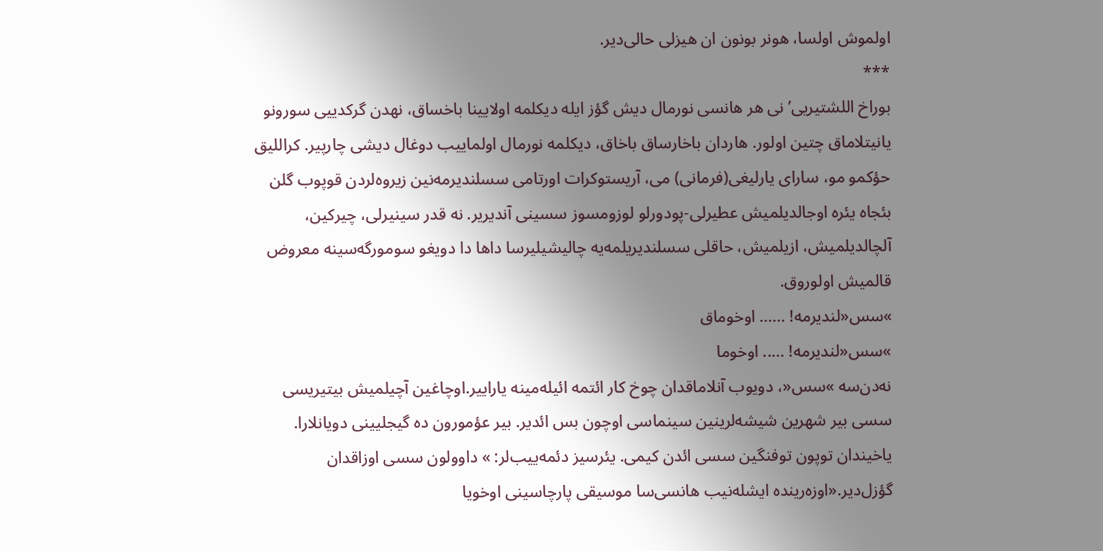اولموش اولسا، هونر بونون ان هیزلی حالی‌دیر.
***
بوراخ اللشتیریی’نی هر هانسی نورمال دیش گؤز ایله دیکلمه اولایینا باخساق، نهدن گرکدییی سورونو یانیتلاماق چتین اولور. هاردان باخارساق باخاق، دیکلمه نورمال اولماییب دوغال دیشی چارپیر. کراللیق حؤکمو مو، سارای یارلیغی(فرمانی) می، آریستوکرات اورتامی سسلندیرمه‌نین زیروه‌لردن قوپوب گلن بئجاه یئره اوجالدیلمیش عطیرلی-پودورلو لوزومسوز سسینی آندیریر. نه قدر سینیرلی، چیرکین، آلچالدیلمیش، ازیلمیش، حاقلی سسلندیریلمه‌یه چالیشیلیرسا داها دا دویغو سومورگه‌سینه معروض قالمیش اولوروق.
»سس«لندیرمه! …… اوخوماق
»سس«لندیرمه! ….. اوخوما
نه‌دن‌سه »سس«، دویوب آنلاماقدان چوخ کار ائتمه ائیله‌مینه یاراییر.اوچاغین آچیلمیش بیتیریسی سسی بیر شهرین شیشه‌لرینین سینماسی اوچون بس ائدیر. بیر عؤمورون ده گیجلیینی دویانلارا. یاخیندان توپون توفنگین سسی ائدن کیمی. یئرسیز دئمه‌ییب‌لر: » داوولون سسی اوزاقدان گؤزل‌دیر.«اوزه‌رینده ایشله‌نیب هانسی‌سا موسیقی پارچاسینی اوخویا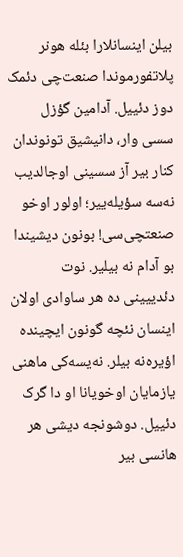بیلن اینسانلارا بئله هونر پلاتفورموندا صنعت‌چی دئمک دوز دئییل. آدامین گؤزل سسی وار، دانیشیق تونوندان کنار بیر آز سسینی اوجالدیب نه‌سه سؤیله‌ییر؛ اولور اوخو صنعتچی‌سی! بونون دیشیندا بو آدام نه بیلیر. نوت دئدییینی ده هر ساوادی اولان اینسان نئچه گونون ایچینده اؤیره‌نه بیلر. نه‌یسه‌کی ماهنی یازمایان اوخویانا او دا گرک دئییل. دوشونجه دیشی هر هانسی بیر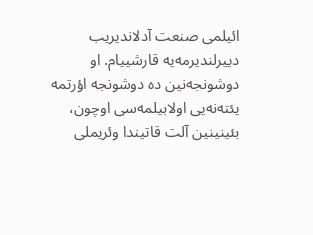ائیلمی صنعت آدلاندیریب دییرلندیرمه‌یه قارشییام. او دوشونجه‌نین ده دوشونجه اؤرتمه یئته‌نه‌یی اولا‌بیلمه‌سی اوچون، بئینینین آلت قاتیندا وئریملی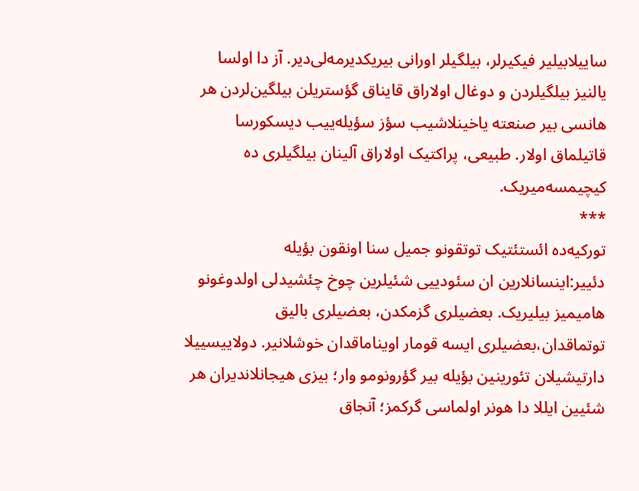ساییلا‌بیلیر فیکیرلر، بیلگیلر اورانی بیریکدیرمه‌لی‌دیر. آز دا اولسا یالنیز بیلگیلردن و دوغال اولاراق قایناق گؤستریلن بیلگین‌لردن هر هانسی بیر صنعته یاخینلاشیب سؤز سؤیله‌ییب دیسکورسا قاتیلماق اولار. طبیعی، پراکتیک اولاراق آلینان بیلگیلری ده کیچیمسه‌میریک.
***
تورکیه‌ده ائستئتیک توتقونو جمیل سنا اونقون بؤیله دئییر:اینسانلارین ان سئودییی شئیلرین چوخ چئشیدلی اولدوغونو هامیمیز بیلیریک. بعضیلری گزمکدن، بعضیلری بالیق توتماقدان،بعضیلری ایسه قومار اویناماقدان خوشلانیر. دولاییسییلا دارتیشیلان تئورینین بؤیله بیر گؤرونومو وار؛ بیزی هیجانلاندیران هر شئیین ایللا دا هونر اولماسی گرکمز؛ آنجاق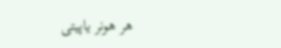هر هونر یاپیتی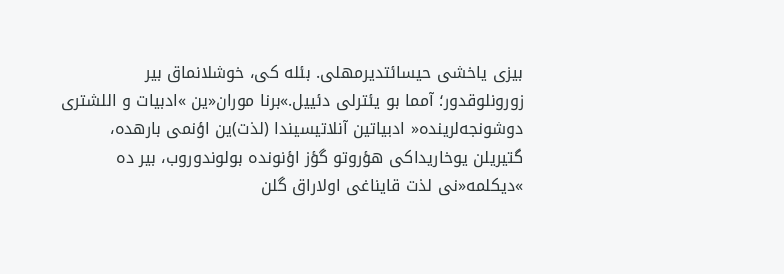بیزی یاخشی حیسائتدیرمهلی. بئله کی، خوشلانماق بیر زورونلوقدور؛ آمما بو یئترلی دئییل.»برنا موران«ین »ادبیات و اللشتری دوشونجه‌لرینده« ادبیاتین آنلاتیسیندا (لذت)ین اؤنمی بارهده، گتیریلن یوخاریداکی هؤروتو گؤز اؤنونده بولوندوروب، بیر ده »دیکلمه«نی لذت قایناغی اولاراق گلن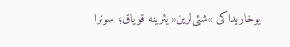یوخاریداکی »شئی‌لرین« یئرینه قویاق؛ سونرا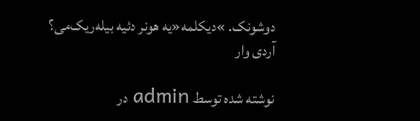دوشونک. »دیکلمه«یه هونر دئیه بیله‌ریک‌می؟ آردی وار

نوشته شده توسط admin در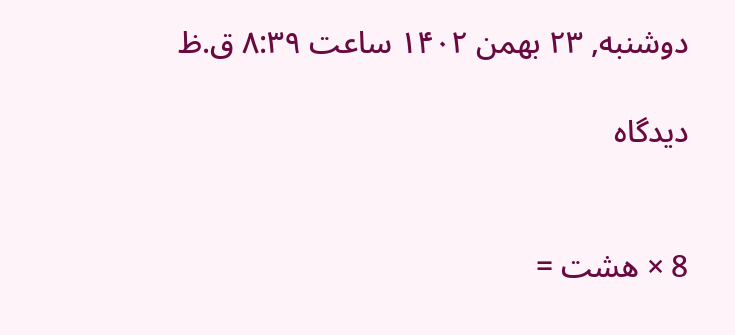دوشنبه, ۲۳ بهمن ۱۴۰۲ ساعت ۸:۳۹ ق.ظ

دیدگاه


8 × هشت =